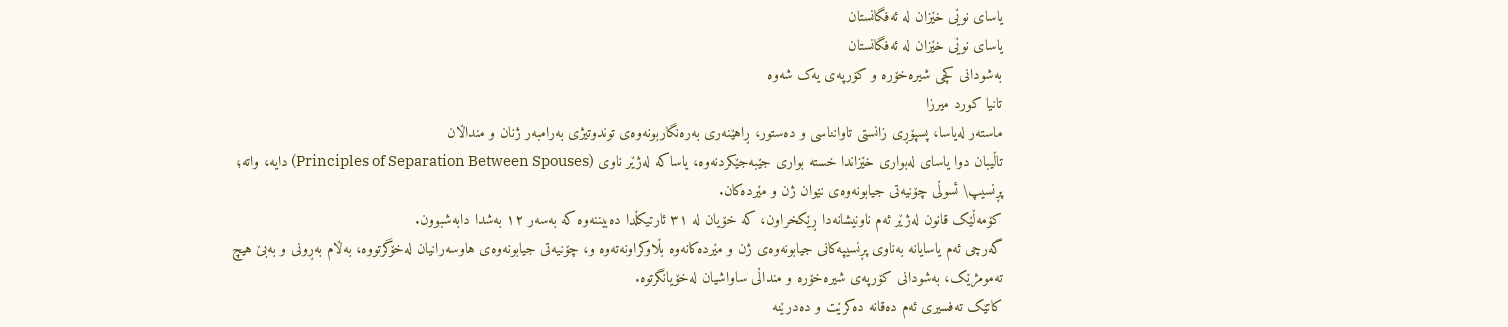یاسای نوێی خێزان لە ئەفگانستان
یاسای نوێی خێزان لە ئەفگانستان
بەشودانی کچی شیرەخۆرە و کۆرپەی یەک شەوە
تانیا کورد میرزا
ماستەر لەیاسا، پسپۆڕی زانستی تاوانناسی و دەستور، ڕاهێنەری بەرەنگاربونەوەی توندوتیژی بەرامبەر ژنان و منداڵان
تاڵیبان دوا یاسای لەبواری خێزاندا خستە بواری جێبەجێکردنەوە، یاساکە لەژێر ناوی (Principles of Separation Between Spouses) دایە، واتە؛ پڕنسیپ\ ئسوڵی چۆنیەتی جیابونەوەی نێوان ژن و مێردەکان.
کۆمەڵێک قانون لەژێر ئەم ناونیشانەدا ڕێکخراون، کە خۆیان لە ٣١ ئارتیکڵدا دەبیننەوە کە بەسەر ١٢ بەشدا دابەشبوون.
گەرچی ئەم یاسایانە بەناوی پڕنسیپەکانی جیابونەوەی ژن و مێردەکانەوە بڵاوکراونەتەوە و، چۆنیەتی جیابونەوەی هاوسەرانیان لەخۆگرتووە، بەڵام بەڕونی و بەبێ هیچ تەمومژێک، بەشودانی کۆرپەی شیرەخۆرە و منداڵی ساواشیان لەخۆیانگرتوە.
کاتێک تەفسیری ئەم دەقانە دەکرێت و دەدرێنە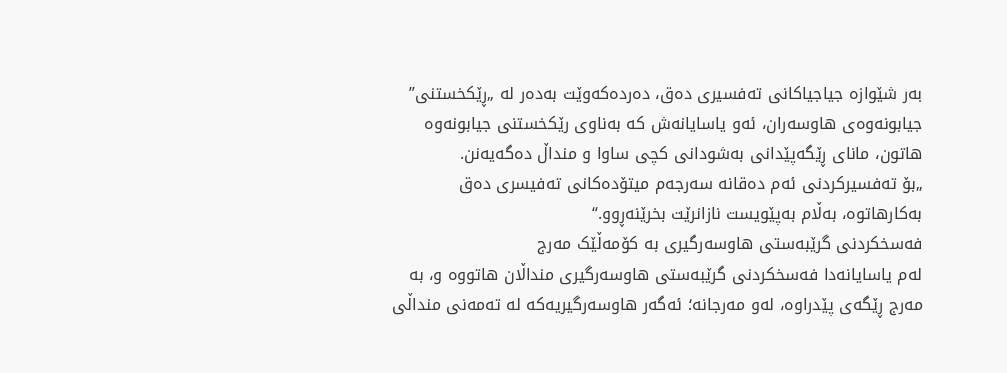بەر شێوازە جیاجیاکانی تەفسیری دەق، دەردەکەوێت بەدەر لە „ڕێکخستنی” جیابونەوەی هاوسەران، ئەو یاسایانەش کە بەناوی رێکخستنی جیابونەوە هاتون، مانای ڕێگەپێدانی بەشودانی کچی ساوا و منداڵ دەگەیەنن.
„بۆ تەفسیرکردنی ئەم دەقانە سەرجەم میتۆدەکانی تەفیسری دەق بەکارهاتوە، بەڵام بەپێویست نازانرێت بخرێنەڕوو.“
فەسخکردنی گرێبەستی هاوسەرگیری بە کۆمەڵێک مەرج
لەم یاسایانەدا فەسخکردنی گرێبەستی هاوسەرگیری منداڵان هاتووە و، بە مەرج ڕێگەی پێدراوە، لەو مەرجانە؛ ئەگەر هاوسەرگیریەکە لە تەمەنی منداڵی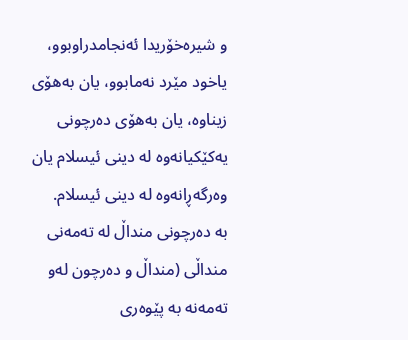و شیرەخۆریدا ئەنجامدراوبوو، یاخود مێرد نەمابوو، یان بەهۆی زیناوە، یان بەهۆی دەرچونی یەکێکیانەوە لە دینی ئیسلام یان وەرگەڕانەوە لە دینی ئیسلام.
بە دەرچونی منداڵ لە تەمەنی منداڵی (منداڵ و دەرچون لەو تەمەنە بە پێوەری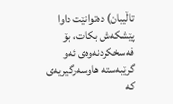تاڵیبان) دەتوانێت داوا پێشکەش بکات، بۆ فەسخکردنەوەی ئەو گرێبەستە هاوسەرگیریەی کە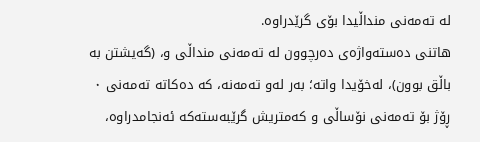لە تەمەنی منداڵیدا بۆی گرێدراوە.
هاتنی دەستەواژەی دەرچوون لە تەمەنی منداڵی و، (گەیشتن بە باڵق بوون)، لەخۆیدا واتە؛ بەر لەو تەمەنە، کە دەکاتە تەمەنی ٠ ڕۆژ بۆ تەمەنی نۆساڵی و کەمتریش گرێبەستەکە ئەنجامدراوە،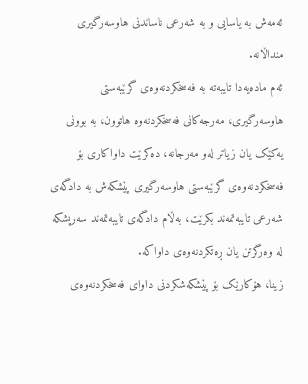ئەمەش بە یاسایی و بە شەرعی ناساندنی هاوسەرگیری منداڵانە.
ئەم مادەیەدا تایبەتە بە فەسخکردنەوەی گرێبەستی هاوسەرگیری، مەرجەکانی فەسخکردنەوە هاتوون، بە بوونی یەکێک یان زیاتر لەو مەرجانە، دەکرێت داواکاری بۆ فەسخکردنەوەی گرێبەستی هاوسەرگیری پێشکەش بە دادگەی شەرعی تایبەتمەند بکرێت، بەڵام دادگەی تایبەتمەند سەرپشکە لە وەرگرتن یان ڕەتکردنەوەی داواکە.
زینا، هۆکارێک بۆ پێشکەشکردنی داوای فەسخکردنەوەی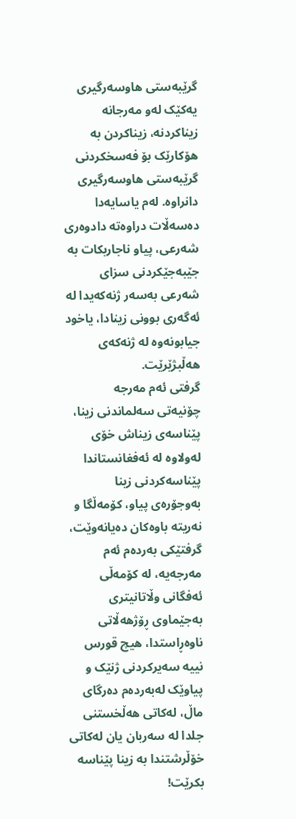گرێبەستی هاوسەرگیری
یەکێک لەو مەرجانە زیناکردنە، زیناکردن بە هۆکارێک بۆ فەسخکردنی گرێبەستی هاوسەرگیری دانراوە. لەم یاسایەدا دەسەڵات دراوەتە دادوەری شەرعی، پیاو ناجاربکات بە جێبەجێکردنی سزای شەرعی بەسەر ژنەکەیدا لە ئەگەری بوونی زینادا، یاخود جیابونەوە لە ژنەکەی هەڵبژێرێت.
گرفتی ئەم مەرجە
چۆنیەتی سەلماندنی زینا، پێناسەی زیناش خۆی لەولاوە لە ئەفغانستاندا
پێناسەکردنی زینا بەوجۆرەی پیاو، کۆمەڵگا و نەریتە باوەکان دەیانەوێت، گرفتێکی بەردەم ئەم مەرجەیە، لە کۆمەڵی ئەفگانی وڵاتانیتری بەجێماوی ڕۆژهەڵاتی ناوەڕاستدا، هیچ قورس نییە سەیرکردنی ژنێک و پیاوێک لەبەردەم دەرگای ماڵ، لەکاتی هەڵخستنی جلدا لە سەربان یان لەکاتی خۆڵرشتندا بە زینا پێناسە بکرێت!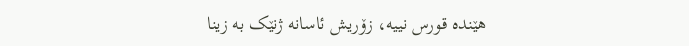هێندە قورس نییە، زۆریش ئاسانە ژنێک بە زینا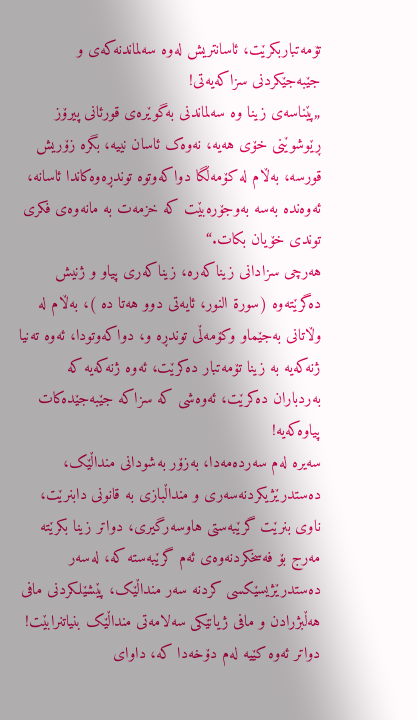تۆمەتباربکرێت، ئاسانتریش لەوە سەلماندنەکەی و جێبەجێکردنی سزاکەیەتی!
„پێناسەی زینا وە سەلماندنی بەگوێرەی قورئانی پیرۆز ڕێوشوێنی خۆی هەیە، نەوەک ئاسان نییە، بگرە زۆریش قورسە، بەڵام لە کۆمەڵگا دواکەوتوە توندڕەوەکاندا ئاسانە، ئەوەندە بەسە بەوجۆرەبێت کە خزمەت بە مانەوەی فکری توندی خۆیان بکات.“
هەرچی سزادانی زیناکەرە، زیناکەری پیاو و ژنیش دەگرێتەوە (سورة النور، ئایەتی دوو هەتا دە )، بەڵام لە وڵاتانی بەجێماو وکۆمەڵی توندڕە و، دواکەوتودا، ئەوە تەنیا ژنەکەیە بە زینا تۆمەتبار دەکرێت، ئەوە ژنەکەیە کە بەردباران دەکرێت، ئەوەشی کە سزاکە جێبەجێدەکات پیاوەکەیە!
سەیرە لەم سەردەمەدا، بەزۆر بەشودانی منداڵێک، دەستدرێژیکردنەسەری و منداڵبازی بە قانونی دابنرێت، ناوی بنرێت گرێبەستی هاوسەرگیری، دواتر زینا بکرێتە مەرج بۆ فەسخکردنەوەی ئەم گرێبەستە کە، لەسەر دەستدرێژیسێکسی کردنە سەر منداڵێک، پێشێلکردنی مافی هەڵبژرادن و مافی ژیانێکی سەلامەتی منداڵێک بنیاتنرابێت!
دواتر ئەوە کێیە لەم دۆخەدا کە، داوای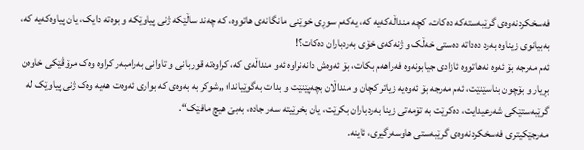فەسخکردنەوەی گرێبەستەکە دەکات، کچە منداڵەکەیە کە، یەکەم سوڕی خوێنی مانگانەی هاتووە، کە چەند ساڵێکە ژنی پیاوێکە و بوەتە دایک، یان پیاوەکەیە کە، بەبیانوی زیناوە بەرد دەداتە دەستی خەڵک و ژنەکەی خۆی بەردباران دەکات؟!
ئەم مەرجە بۆ ئەوە نەهاتووە ئازادی جیابونەوە فەراهەم بکات، بۆ ئەوەش دانەنراوە ئەو منداڵەی کە، کراوەتە قوربانی و تاوانی بەرامبەر کراوە وەک مرۆڤێکی خاوەن بڕیار و بۆچون بناسێنێت، ئەم مەرجە بۆ ئەوەیە زیاتر کچان و منداڵان بچەپێنێت و بدات بەگوێیاندا؛ „شوکر بە بەوەی کە بواری ئەوەت هەیە وەک ژنی پیاوێک لە گرێبەستێکی شەرعیدایت، دەکرێت بە تۆمەتی زینا بەردباران بکرێت، یان بخرێیتە سەر جادە، بەبێ هیچ مافێک“.
مەرجێکیتری فەسخکردنەوەی گرێبەستی هاوسەرگیری، ئاینە.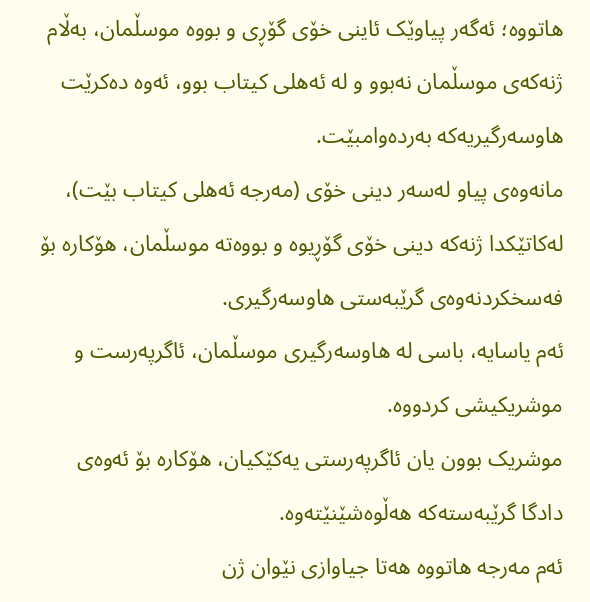هاتووە؛ ئەگەر پیاوێک ئاینی خۆی گۆڕی و بووە موسڵمان، بەڵام ژنەکەی موسڵمان نەبوو و لە ئەهلی کیتاب بوو، ئەوە دەکرێت هاوسەرگیریەکە بەردەوامبێت.
مانەوەی پیاو لەسەر دینی خۆی (مەرجە ئەهلی کیتاب بێت)، لەکاتێکدا ژنەکە دینی خۆی گۆڕیوە و بووەتە موسڵمان، هۆکارە بۆ فەسخکردنەوەی گرێبەستی هاوسەرگیری.
ئەم یاسایە، باسی لە هاوسەرگیری موسڵمان، ئاگرپەرست و موشریکیشی کردووە.
موشریک بوون یان ئاگرپەرستی یەکێکیان، هۆکارە بۆ ئەوەی دادگا گرێبەستەکە هەڵوەشێنێتەوە.
ئەم مەرجە هاتووە هەتا جیاوازی نێوان ژن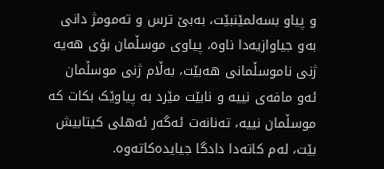و پیاو بسەلمێنبێت، بەبێ ترس و تەمومژ دانی بەو جیاوازیەدا ناوە، پیاوی موسڵمان بۆی هەیە ژنی ناموسڵمانی هەبێت، بەڵام ژنی موسڵمان ئەو مافەی نییە و نابێت مێرد بە پیاوێک بکات کە موسڵمان نییە، تەنانەت ئەگەر ئەهلی کیتابیش بێت، لەم کاتەدا دادگا جیایدەکاتەوە.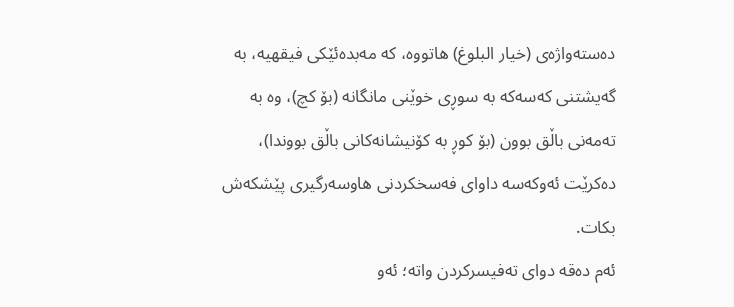دەستەواژەی (خیار البلوغ) هاتووە، کە مەبدەئێکی فیقهیە، بە گەیشتنی کەسەکە بە سوڕی خوێنی مانگانە (بۆ کچ)، وە بە تەمەنی باڵق بوون (بۆ کوڕ بە کۆنیشانەکانی باڵق بووندا)، دەکرێت ئەوکەسە داوای فەسخکردنی هاوسەرگیری پێشکەش بکات.
ئەم دەقە دوای تەفیسرکردن واتە؛ ئەو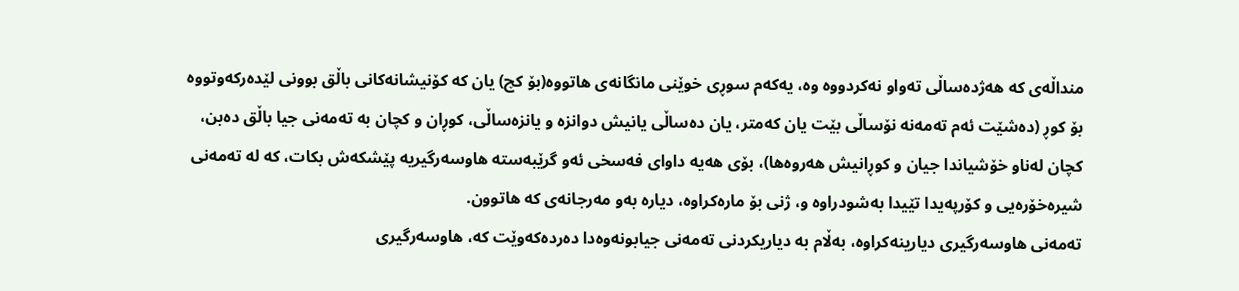منداڵەی کە هەژدەساڵی تەواو نەکردووە وە، یەکەم سوڕی خوێنی مانگانەی هاتووە(بۆ کچ) یان کە کۆنیشانەکانی باڵق بوونی لێدەرکەوتووە بۆ کوڕ (دەشێت ئەم تەمەنە نۆساڵی بێت یان کەمتر، یان دەساڵی یانیش دوانزە و یانزەساڵی، کوڕان و کچان بە تەمەنی جیا باڵق دەبن، کچان لەناو خۆشیاندا جیان و کوڕانیش هەروەها)، بۆی هەیە داوای فەسخی ئەو گرێبەستە هاوسەرگیریە پێشکەش بکات، کە لە تەمەنی شیرەخۆرەیی و کۆرپەیدا تێیدا بەشودراوە و، ژنی بۆ مارەکراوە، دیارە بەو مەرجانەی کە هاتوون.
تەمەنی هاوسەرگیری دیارینەکراوە، بەڵام بە دیاریکردنی تەمەنی جیابونەوەدا دەردەکەوێت کە، هاوسەرگیری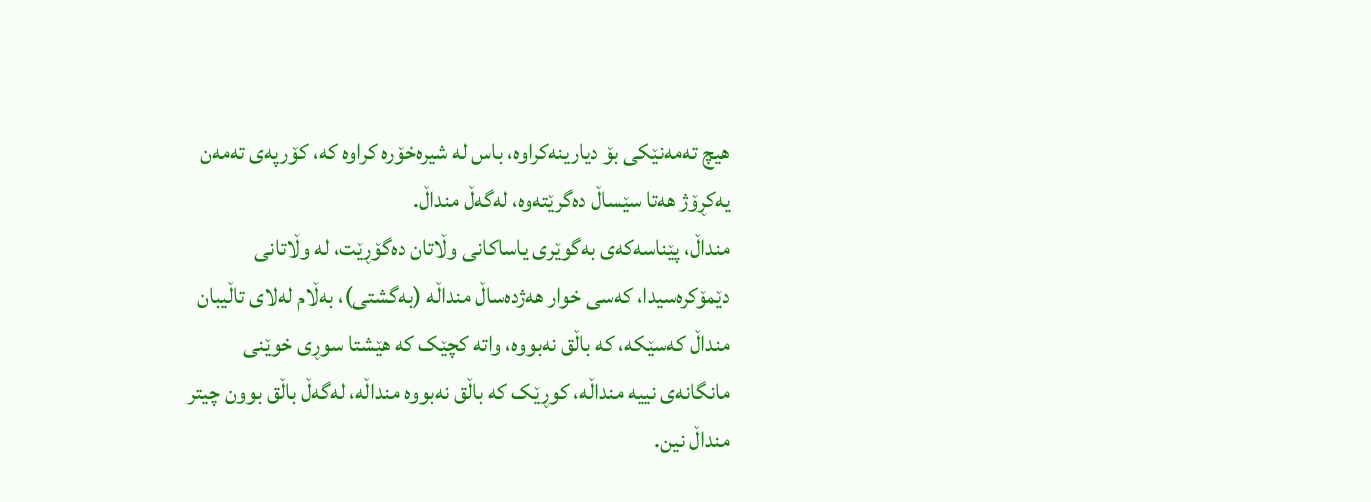هیچ تەمەنێکی بۆ دیارینەکراوە، باس لە شیرەخۆرە کراوە کە، کۆرپەی تەمەن یەکڕۆژ هەتا سێساڵ دەگرێتەوە، لەگەڵ منداڵ.
منداڵ، پێناسەکەی بەگوێری یاساکانی وڵاتان دەگۆڕێت، لە وڵاتانی دێمۆکرەسیدا، کەسی خوار هەژدەساڵ منداڵە (بەگشتی)، بەڵام لەلای تاڵیبان منداڵ کەسێکە، کە باڵق نەبووە، واتە کچێک کە هێشتا سوڕی خوێنی مانگانەی نییە منداڵە، کوڕێک کە باڵق نەبووە منداڵە، لەگەڵ باڵق بوون چیتر منداڵ نین.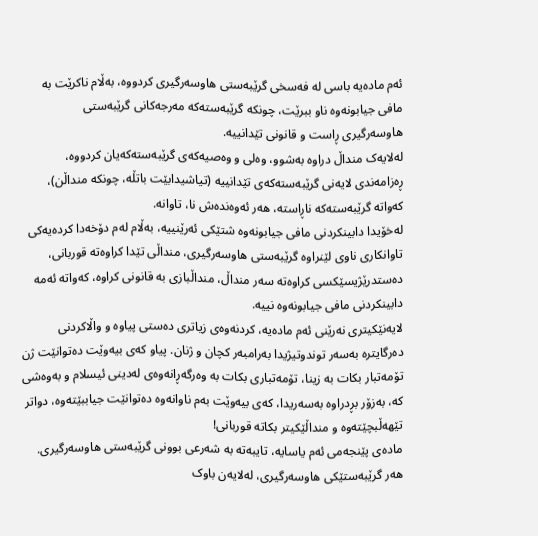ئەم مادەیە باسی لە فەسخی گرێبەستی هاوسەرگیری کردووە، بەڵام ناکرێت بە مافی جیابونەوە ناو ببرێت، چونکە گرێبەستەکە مەرجەکانی گرێبەستی هاوسەرگیری ڕاست و قانونی تێدانییە.
لەلایەک منداڵ دراوە بەشوو، وەلی و وەصیەکەی گرێبەستەکەیان کردووە، ڕەزامەندی لایەنی گرێبەستەکەی تێدانییە (تیاشیدابێت باتڵە، چونکە منداڵن)، کەواتە گرێبەستەکە ناڕاستە، هەر ئەوەندەش نا، تاوانە.
لەخۆیدا دابینکردنی مافی جیابونەوە شتێکی ئەرێنییە، بەڵام لەم دۆخەدا کردەیەکی تاوانکاری ناوی لێنراوە گرێبەستی هاوسەرگیری، منداڵی تێدا کراوەتە قوربانی، دەستدرێژیسێکسی کراوەتە سەر منداڵ، منداڵبازی بە قانونی کراوە، کەواتە ئەمە دابینکردنی مافی جیابونەوە نییە.
لایەنێکیتری نەرێنی ئەم مادەیە، کردنەوەی زیاتری دەستی پیاوە و واڵاکردنی دەرگایترە بەسەر توندوتیژیدا بەرامبەر کچان و ژنان. پیاو کەی بیەوێت دەتوانێت ژن تۆمەتبار بکات بە زینا، تۆمەتباری بکات بە وەرگەڕانەوەی لەدینی ئیسلام و بەوەشی کە، بەزۆر بڕدراوە بەسەریدا، کەی بیەوێت بەم ناوانەوە دەتوانێت جیاببێتەوە، دواتر تێهەڵبچێتەوە و منداڵێکیتر بکاتە قوربانی!
مادەی پێنجەمی ئەم یاسایە، تایبەتە بە شەرعی بوونی گرێبەستی هاوسەرگیری.
هەر گرێبەستێکی هاوسەرگیری، لەلایەن باوک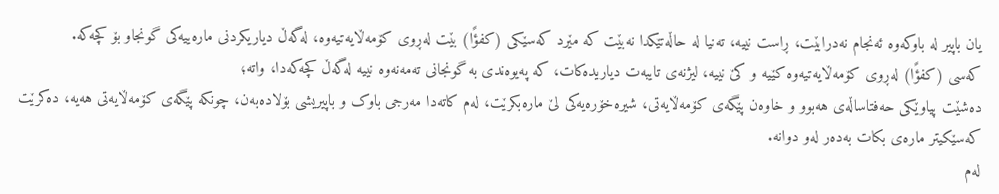یان باپیر لە باوکەوە ئەنجام نەدرابێت، ڕاست نییە، تەنیا لە حاڵەتێکدا نەبێت کە مێرد کەسێکی (كفؤًا) بێت لەڕوی کۆمەڵایەتیەوە، لەگەڵ دیاریکردنی مارەییەکی گونجاو بۆ کچەکە.
کەسی (كفؤًا) لەڕوی کۆمەڵایەتیەوە کێیە و کێ نییە، لیژنەی تایبەت دیاریدەکات، کە پەیوەندی بە گونجانی تەمەنەوە نییە لەگەڵ کچەکەدا، واتە؛
دەشێت پیاوێکی حەفتاساڵەی هەبوو و خاوەن پێگەی کۆمەڵایەتی، شیرەخۆرەیەکی لێ مارەبکرێت، لەم کاتەدا مەرجی باوک و باپیریشی بۆلادەبەن، چونکە پێگەی کۆمەڵایەتی هەیە، دەکرێت کەسێکیتر مارەی بکات بەدەر لەو دوانە.
لەم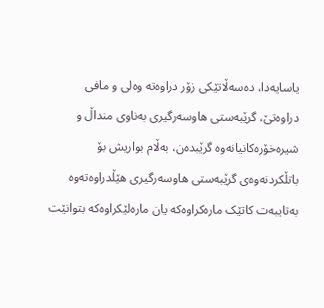یاسایەدا، دەسەڵاتێکی زۆر دراوەتە وەلی و مافی دراوەتێ، گرێبەستی هاوسەرگیری بەناوی منداڵ و شیرەخۆرەکانیانەوە گرێبدەن، بەڵام بواریش بۆ باتڵکردنەوەی گرێبەستی هاوسەرگیری هێڵدراوەتەوە بەتایبەت کاتێک مارەکراوەکە یان مارەلێکراوەکە بتوانێت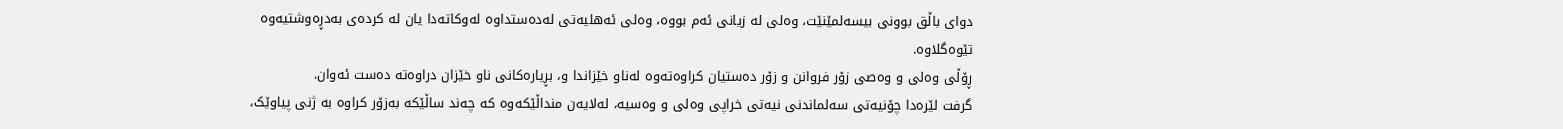دوای باڵق بوونی بیسەلمێنێت، وەلی لە زیانی ئەم بووە، وەلی ئەهلیەتی لەدەستداوە لەوکاتەدا یان لە کردەی بەدڕەوشتیەوە تێوەگلاوە.
ڕۆڵی وەلی و وەصی زۆر فروانن و زۆر دەستیان کراوەتەوە لەناو خێزاندا و، بڕیارەکانی ناو خێزان دراوەتە دەست ئەوان.
گرفت لێرەدا چۆنیەتی سەلماندنی نیەتی خراپی وەلی و وەسیە، لەلایەن منداڵێکەوە کە چەند ساڵێکە بەزۆر کراوە بە ژنی پیاوێک،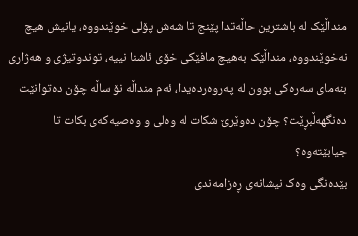منداڵێک لە باشترین حاڵەتدا پێنج تا شەش پۆلی خوێندووە، یانیش هیچ نەخوێندووە، منداڵێک بەهیچ مافێکی خۆی ئاشنا نییە، توندوتیژی و هەژاری بنەمای سەرەکی بوون لە پەروەردەیدا، ئەم منداڵە نۆ ساڵە چۆن دەتوانێت دەنگهەڵبڕێت؟ چۆن دەوێرێ شکات لە وەلی و وەصیەکەی بکات تا جیابێتەوە؟
بێدەنگی وەک نیشانەی ڕەزامەندی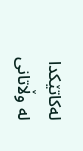لەکاتێکدا لە وڵاتانی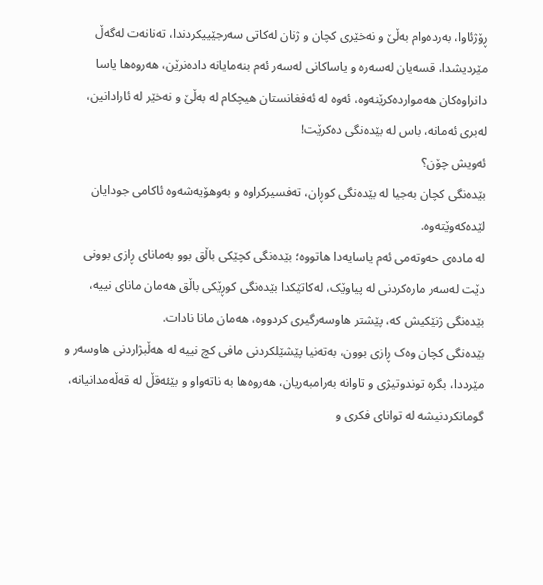ڕۆژئاوا، بەردەوام بەڵێ و نەخێری کچان و ژنان لەکاتی سەرجێییکردندا، تەنانەت لەگەڵ مێردیشدا، قسەیان لەسەرە و یاساکانی لەسەر ئەم بنەمایانە دادەنرێن، هەروەها یاسا دانراوەکان هەمواردەکرێنەوە، ئەوە لە ئەفغانستان هیچکام لە بەڵێ و نەخێر لە ئارادانین، لەبری ئەمانە، باس لە بێدەنگی دەکرێت!
ئەویش چۆن؟
بێدەنگی کچان بەجیا لە بێدەنگی کوڕان، تەفسیرکراوە و بەوهۆیەشەوە ئاکامی جودایان لێدەکەوێتەوە.
لە مادەی حەوتەمی ئەم یاسایەدا هاتووە؛ بێدەنگی کچێکی باڵق بوو بەمانای ڕازی بوونی دێت لەسەر مارەکردنی لە پیاوێک، لەکاتێکدا بێدەنگی کوڕێکی باڵق هەمان مانای نییە، بێدەنگی ژنێکیش کە، پێشتر هاوسەرگیری کردووە، هەمان مانا نادات.
بێدەنگی کچان وەک ڕازی بوون، بەتەنیا پێشێلکردنی مافی کچ نییە لە هەڵبژاردنی هاوسەر و مێرددا، بگرە توندوتیژی و تاوانە بەرامبەریان، هەروەها بە ناتەواو و بێئەقڵ لە قەڵەمدانیانە، گومانکردنیشە لە توانای فکری و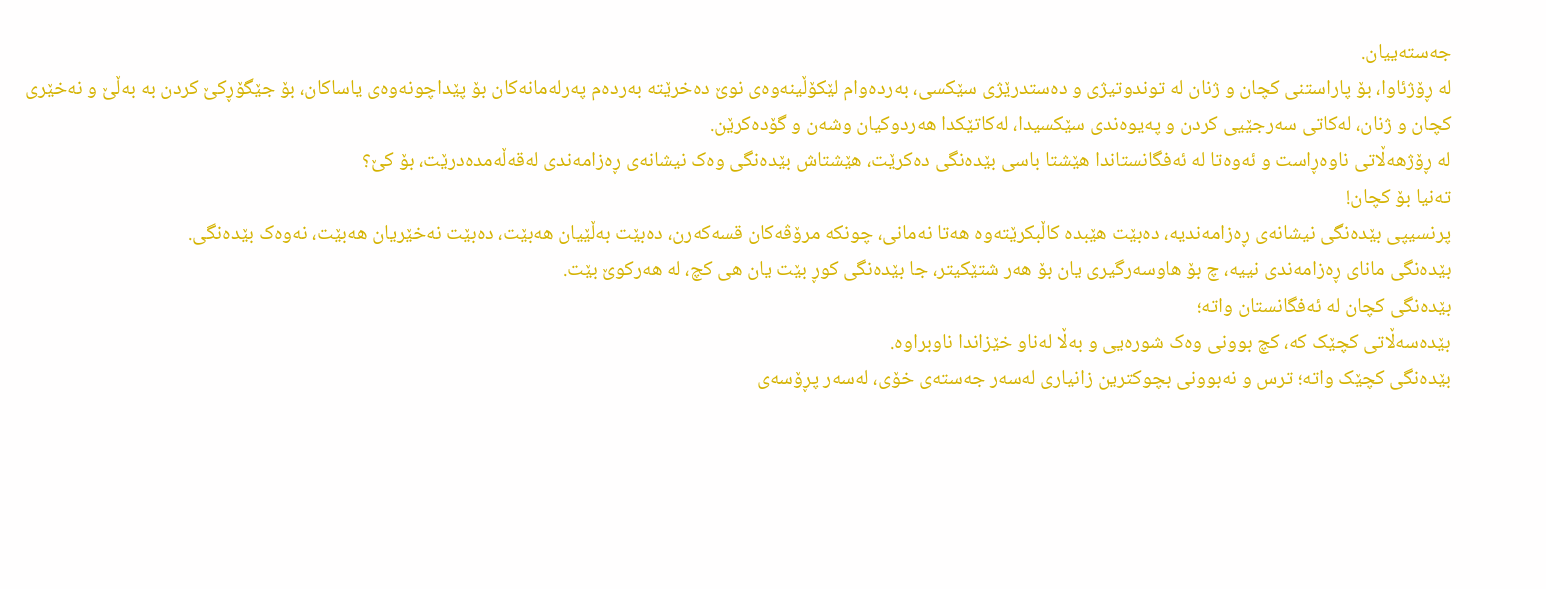جەستەییان.
لە ڕۆژئاوا، بۆ پاراستنی کچان و ژنان لە توندوتیژی و دەستدرێژی سێکسی، بەردەوام لێکۆڵینەوەی نوێ دەخرێتە بەردەم پەرلەمانەکان بۆ پێداچونەوەی یاساکان، بۆ جێگۆڕکێ کردن بە بەڵێ و نەخێری کچان و ژنان، لەکاتی سەرجێیی کردن و پەیوەندی سێکسیدا، لەکاتێکدا هەردوکیان وشەن و گۆدەکرێن.
لە ڕۆژهەڵاتی ناوەڕاست و ئەوەتا لە ئەفگانستاندا هێشتا باسی بێدەنگی دەکرێت، هێشتاش بێدەنگی وەک نیشانەی ڕەزامەندی لەقەڵەمدەدرێت، بۆ کێ؟
تەنیا بۆ کچان!
پرنسیپی بێدەنگی نیشانەی ڕەزامەندیە، دەبێت هێبدە کاڵبکرێتەوە هەتا نەمانی، چونکە مرۆڤەکان قسەکەرن، دەبێت بەڵێیان هەبێت، دەبێت نەخێریان هەبێت، نەوەک بێدەنگی.
بێدەنگی مانای ڕەزامەندی نییە، چ بۆ هاوسەرگیری یان بۆ هەر شتێکیتر، جا بێدەنگی کوڕ بێت یان هی کچ، لە هەرکوێ بێت.
بێدەنگی کچان لە ئەفگانستان واتە؛
بێدەسەڵاتی کچێک کە، کچ بوونی وەک شورەیی و بەڵا لەناو خێزاندا ناوبراوە.
بێدەنگی کچێک واتە؛ ترس و نەبوونی بچوکترین زانیاری لەسەر جەستەی خۆی، لەسەر پڕۆسەی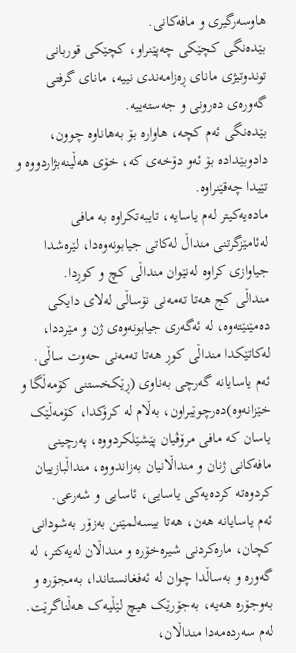هاوسەرگیری و مافەکانی.
بێدەنگی کچێکی چەپێنراو، کچێکی قوربانی توندوتیژی مانای ڕەزامەندی نییە، مانای گرفتی گەورەی دەرونی و جەستەییە.
بێدەنگی ئەم کچە، هاوارە بۆ بەهاناوە چوون، دادوبێدادە بۆ ئەو دۆخەی کە، خۆی هەڵینەبژاردووە و تێیدا چەقێنراوە.
مادەیەکیتر لەم یاسایە، تایبەتکراوە بە مافی لەئامێزگرتنی منداڵ لەکاتی جیابونەوەدا، لێرەشدا جیاوازی کراوە لەنێوان منداڵی کچ و کوڕدا.
منداڵی کج هەتا تەمەنی نۆساڵی لەلای دایکی دەمێنێتەوە، لە ئەگەری جیابونەوەی ژن و مێرددا، لەکاتێکدا منداڵی کوڕ هەتا تەمەنی حەوت ساڵی.
ئەم یاسایانە گەرچی بەناوی (ڕێکخستنی کۆمەڵگا و خێزانەوە)دەرچوێبراون، بەڵام لە کرۆکدا، کۆمەڵێک یاسان کە مافی مرۆڤیان پێشێلکردووە، پەرچینی مافەکانی ژنان و منداڵانیان بەزاندووە، منداڵبازییان کردوەتە کردەیەکی یاسایی، ئاسایی و شەرعی.
ئەم یاسایانە هەن، هەتا بیسەلمێنن بەزۆر بەشودانی کچان، مارەکردنی شیرەخۆرە و منداڵان لەیەکتر، لە گەورە و بەساڵدا چوان لە ئەفغانستاندا، بەمجۆرە و بەوجۆرە هەیە، بەجۆرێک هیچ لێڵیەک هەڵناگرێت.
لەم سەردەمەدا منداڵان،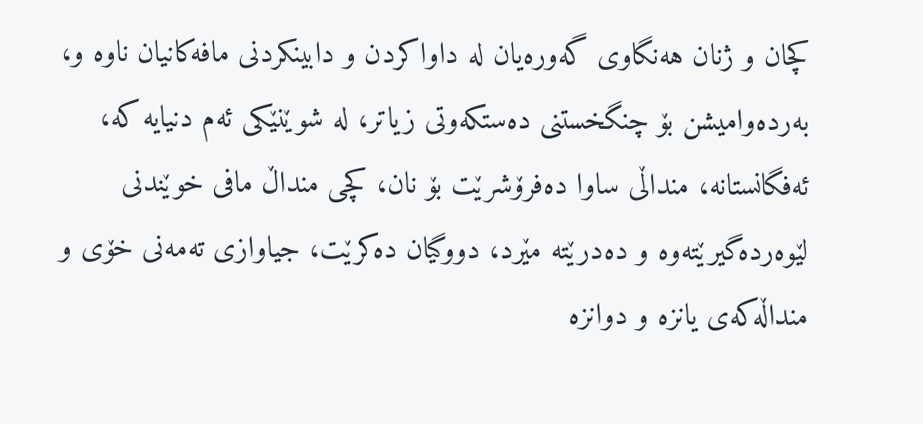کچان و ژنان هەنگاوی گەورەیان لە داواکردن و دابینکردنی مافەکانیان ناوە و، بەردەوامیشن بۆ چنگخستنی دەستکەوتی زیاتر، لە شوێنێکی ئەم دنیایە کە، ئەفگانستانە، منداڵی ساوا دەفرۆشرێت بۆ نان، کچی منداڵ مافی خوێندنی لێوەردەگیرێتەوە و دەدرێتە مێرد، دووگیان دەکرێت، جیاوازی تەمەنی خۆی و منداڵەکەی یانزە و دوانزە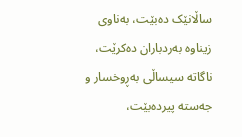ساڵانێک دەبێت، بەناوی زیناوە بەردباران دەکرێت، ناگاتە سیساڵی بەڕوخسار و جەستە پیردەبێت،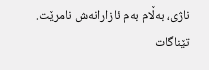ناژی، بەڵام بەم ئازارانەش نامرێت.
تێناگات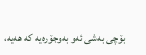بۆچی بەشی ئەو بەوجۆرەیە کە هەیە،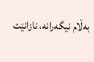بەڵام نیگەرانە، نازانێت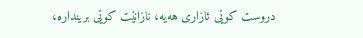دروست کوێی ئازاری هەیە، نازانێت کوێی بریندارە،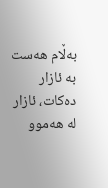بەڵام هەست بە ئازار دەکات، ئازار لە هەموو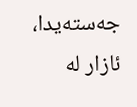جەستەیدا، ئازار لە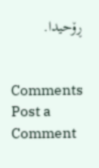ڕۆحیدا.


Comments
Post a Comment